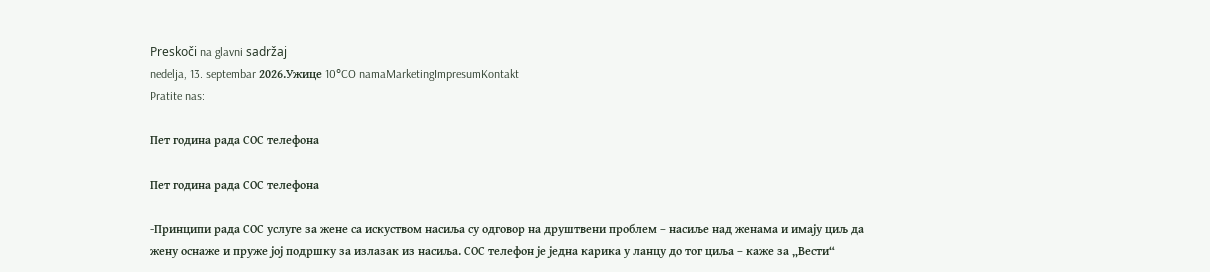Preskoči na glavni sadržaj
nedelja, 13. septembar 2026.Ужице 10°CO namaMarketingImpresumKontakt
Pratite nas:

Пет година рада СОС телефона

Пет година рада СОС телефона

-Принципи рада СОС услуге за жене са искуством насиља су одговор на друштвени проблем – насиље над женама и имају циљ да жену оснаже и пруже јој подршку за излазак из насиља. СОС телефон је једна карика у ланцу до тог циља – каже за „Вести“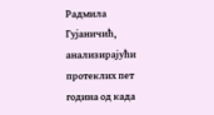Радмила Гујаничић, анализирајући протеклих пет година од када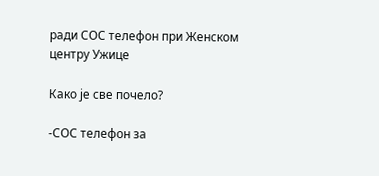ради СОС телефон при Женском центру Ужице

Како је све почело?

-СОС телефон за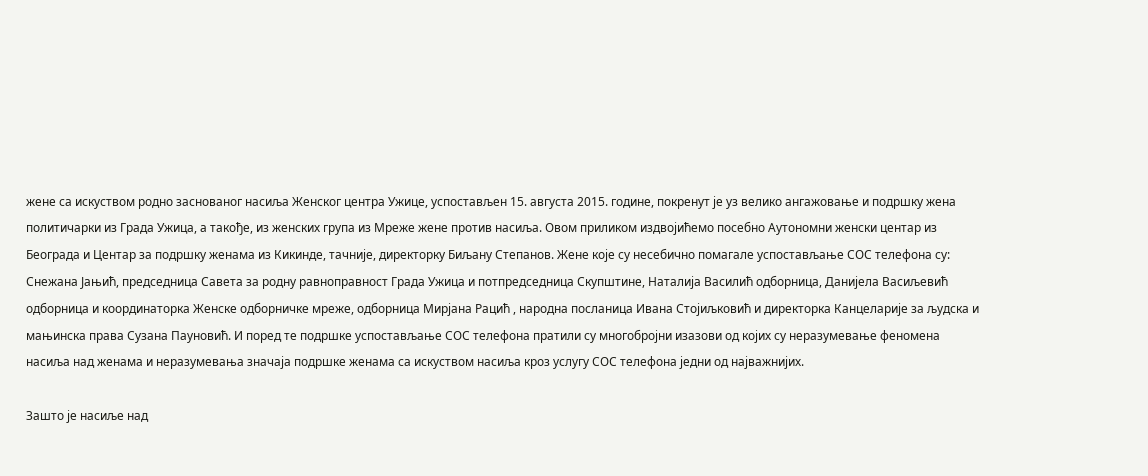жене са искуством родно заснованог насиља Женског центра Ужице, успостављен 15. августа 2015. године, покренут је уз велико ангажовање и подршку жена политичарки из Града Ужица, а такође, из женских група из Мреже жене против насиља. Овом приликом издвојићемо посебно Аутономни женски центар из Београда и Центар за подршку женама из Кикинде, тачније, директорку Биљану Степанов. Жене које су несебично помагале успостављање СОС телефона су: Снежана Јањић, председница Савета за родну равноправност Града Ужица и потпредседница Скупштине, Наталија Василић одборница, Данијела Васиљевић одборница и координаторка Женске одборничке мреже, одборница Мирјана Рацић , народна посланица Ивана Стојиљковић и директорка Канцеларије за људска и мањинска права Сузана Пауновић. И поред те подршке успостављање СОС телефона пратили су многобројни изазови од којих су неразумевање феномена насиља над женама и неразумевања значаја подршке женама са искуством насиља кроз услугу СОС телефона једни од најважнијих.

Зашто је насиље над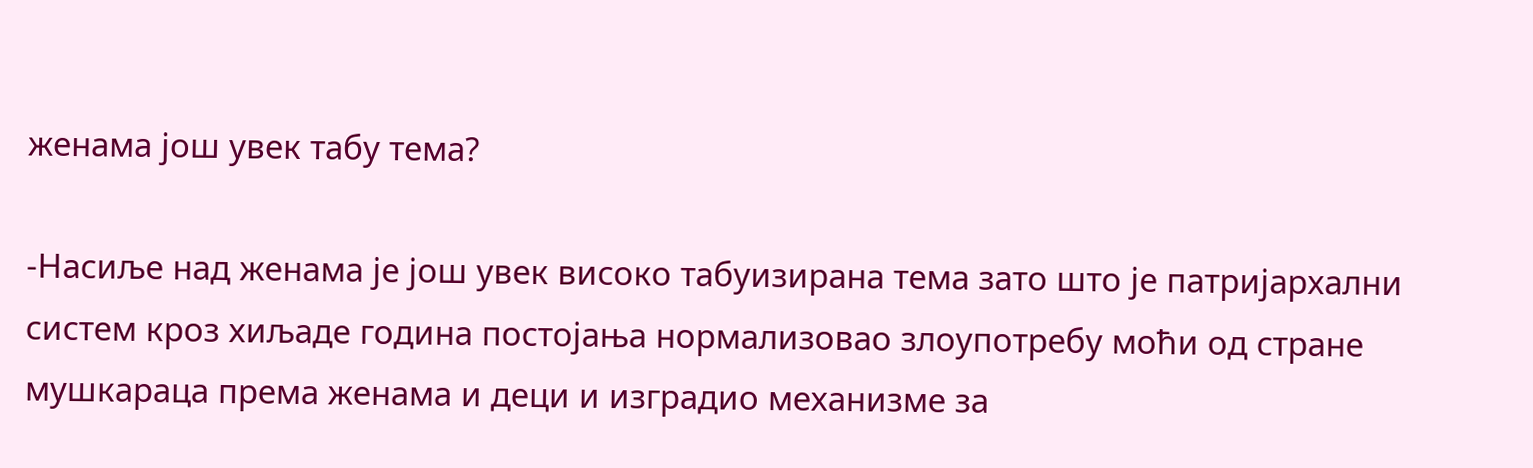женама још увек табу тема?

-Насиље над женама је још увек високо табуизирана тема зато што је патријархални систем кроз хиљаде година постојања нормализовао злоупотребу моћи од стране мушкараца према женама и деци и изградио механизме за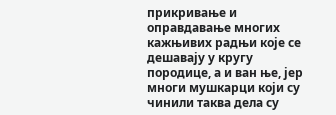прикривање и оправдавање многих кажњивих радњи које се дешавају у кругу породице, а и ван ње, јер многи мушкарци који су чинили таква дела су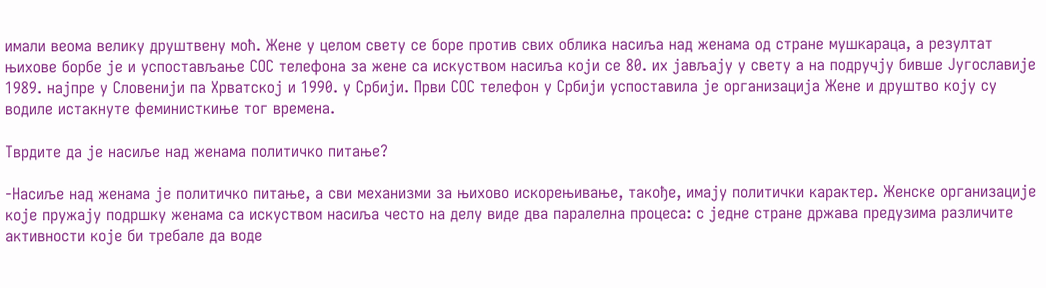имали веома велику друштвену моћ. Жене у целом свету се боре против свих облика насиља над женама од стране мушкараца, а резултат њихове борбе је и успостављање СОС телефона за жене са искуством насиља који се 80. их јављају у свету а на подручју бивше Југославије 1989. најпре у Словенији па Хрватској и 1990. у Србији. Први СОС телефон у Србији успоставила је организација Жене и друштво коју су водиле истакнуте феминисткиње тог времена.

Тврдите да је насиље над женама политичко питање?

-Насиље над женама је политичко питање, а сви механизми за њихово искорењивање, такође, имају политички карактер. Женске организације које пружају подршку женама са искуством насиља често на делу виде два паралелна процеса: с једне стране држава предузима различите активности које би требале да воде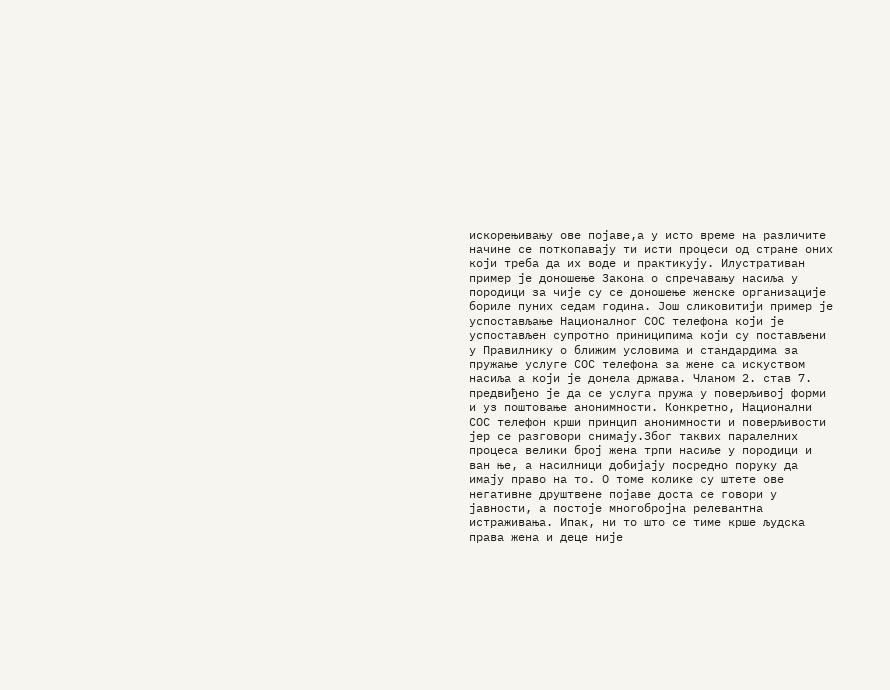искорењивању ове појаве,а у исто време на различите начине се поткопавају ти исти процеси од стране оних који треба да их воде и практикују. Илустративан пример је доношење Закона о спречавању насиља у породици за чије су се доношење женске организације бориле пуних седам година. Још сликовитији пример је успостављање Националног СОС телефона који је успостављен супротно приниципима који су постављени у Правилнику о ближим условима и стандардима за пружање услуге СОС телефона за жене са искуством насиља а који је донела држава. Чланом 2. став 7. предвиђено је да се услуга пружа у поверљивој форми и уз поштовање анонимности. Конкретно, Национални СОС телефон крши принцип анонимности и поверљивости јер се разговори снимају.Због таквих паралелних процеса велики број жена трпи насиље у породици и ван ње, а насилници добијају посредно поруку да имају право на то. О томе колике су штете ове негативне друштвене појаве доста се говори у јавности, а постоје многобројна релевантна истраживања. Ипак, ни то што се тиме крше људска права жена и деце није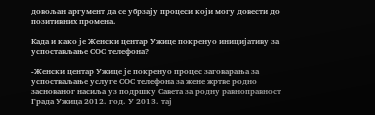довољан аргумент да се убрзају процеси који могу довести до позитивних промена.

Када и како је Женски центар Ужице покренуо иницијативу за успостављање СОС телефона?

-Женски центар Ужице је покренуо процес заговарања за успостваљање услуге СОС телефона за жене жртве родно заснованог насиља уз подршку Савета за родну равноправност Града Ужица 2012. год. У 2013. тај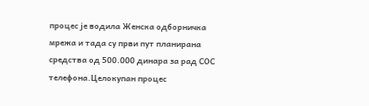процес је водила Женска одборничка мрежа и тада су први пут планирана средства од 500.000 динара за рад СОС телефона.Целокупан процес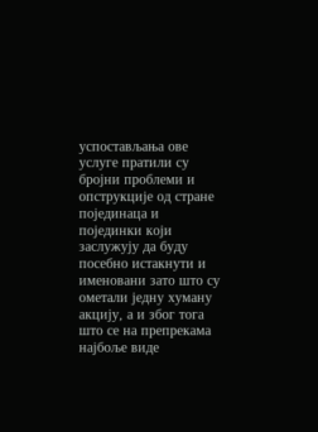успостављања ове услуге пратили су бројни проблеми и опструкције од стране појединаца и појединки који заслужују да буду посебно истакнути и именовани зато што су ометали једну хуману акцију, а и због тога што се на препрекама најбоље виде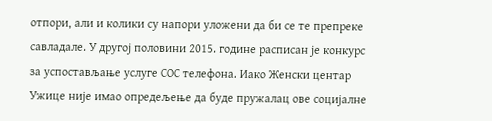отпори, али и колики су напори уложени да би се те препреке савладале. У другој половини 2015. године расписан је конкурс за успостављање услуге СОС телефона. Иако Женски центар Ужице није имао опредељење да буде пружалац ове социјалне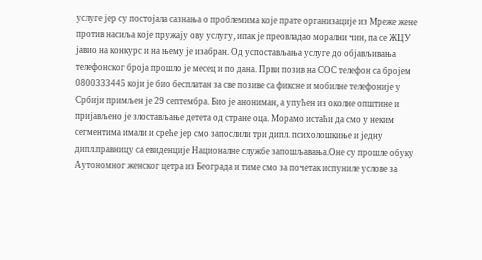услуге јер су постојала сазнања о проблемима које прате организације из Мреже жене против насиља које пружају ову услугу, ипак је преовладао морални чин, па се ЖЦУ јавио на конкурс и на њему је изабран. Од успостављања услуге до објављивања телефонског броја прошло је месец и по дана. Први позив на СОС телефон са бројем 0800333445 који је био бесплатан за све позиве са фиксне и мобилне телефоније у Србији примљен је 29 септембра. Био је анониман, а упућен из околне општине и пријављено је злостављање детета од стране оца. Морамо истаћи да смо у неким сегментима имали и среће јер смо запослили три дипл. психолошкиње и једну дипл.правницу са евиденције Националне службе запошљавања.Оне су прошле обуку Аутономног женског цетра из Београда и тиме смо за почетак испуниле услове за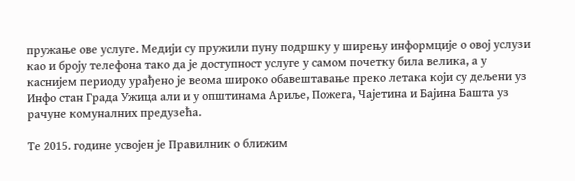пружање ове услуге. Медији су пружили пуну подршку у ширењу информције о овој услузи као и броју телефона тако да је доступност услуге у самом почетку била велика, а у каснијем периоду урађено је веома широко обавештавање преко летака који су дељени уз Инфо стан Града Ужица али и у општинама Ариље, Пожега, Чајетина и Бајина Башта уз рачуне комуналних предузећа.

Те 2015. године усвојен је Правилник о ближим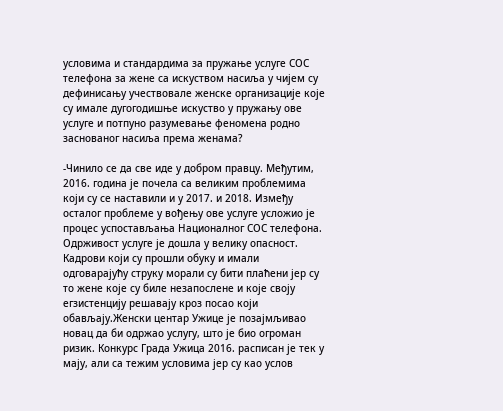условима и стандардима за пружање услуге СОС телефона за жене са искуством насиља у чијем су дефинисању учествовале женске организације које су имале дугогодишње искуство у пружању ове услуге и потпуно разумевање феномена родно заснованог насиља према женама?

-Чинило се да све иде у добром правцу. Међутим, 2016. година је почела са великим проблемима који су се наставили и у 2017. и 2018. Између осталог проблеме у вођењу ове услуге усложио је процес успостављања Националног СОС телефона. Одрживост услуге је дошла у велику опасност. Кадрови који су прошли обуку и имали одговарајућу струку морали су бити плаћени јер су то жене које су биле незапослене и које своју егзистенцију решавају кроз посао који обављају.Женски центар Ужице је позајмљивао новац да би одржао услугу, што је био огроман ризик. Конкурс Града Ужица 2016. расписан је тек у мају, али са тежим условима јер су као услов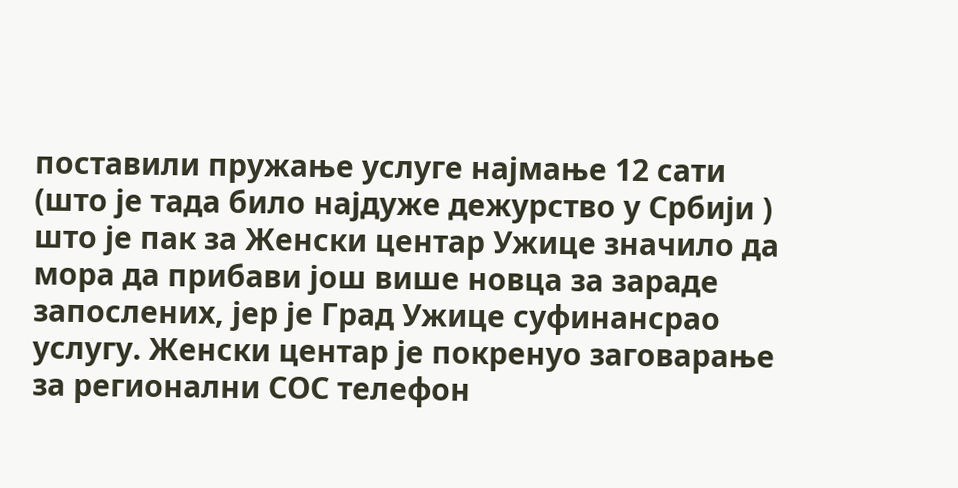поставили пружање услуге најмање 12 сати (што је тада било најдуже дежурство у Србији ) што је пак за Женски центар Ужице значило да мора да прибави још више новца за зараде запослених, јер је Град Ужице суфинансрао услугу. Женски центар је покренуо заговарање за регионални СОС телефон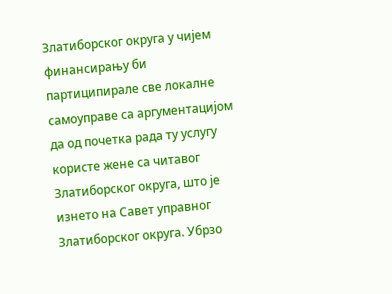Златиборског округа у чијем финансирању би партиципирале све локалне самоуправе са аргументацијом да од почетка рада ту услугу користе жене са читавог Златиборског округа, што је изнето на Савет управног Златиборског округа. Убрзо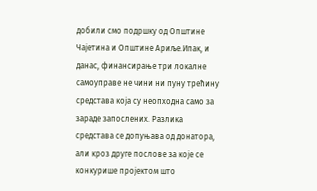добили смо подршку од Општине Чајетина и Општине Ариље.Ипак, и данас, финансирање три локалне самоуправе не чини ни пуну трећину средстава која су неопходна само за зараде запослених. Разлика средстава се допуњава од донатора, али кроз друге послове за које се конкурише пројектом што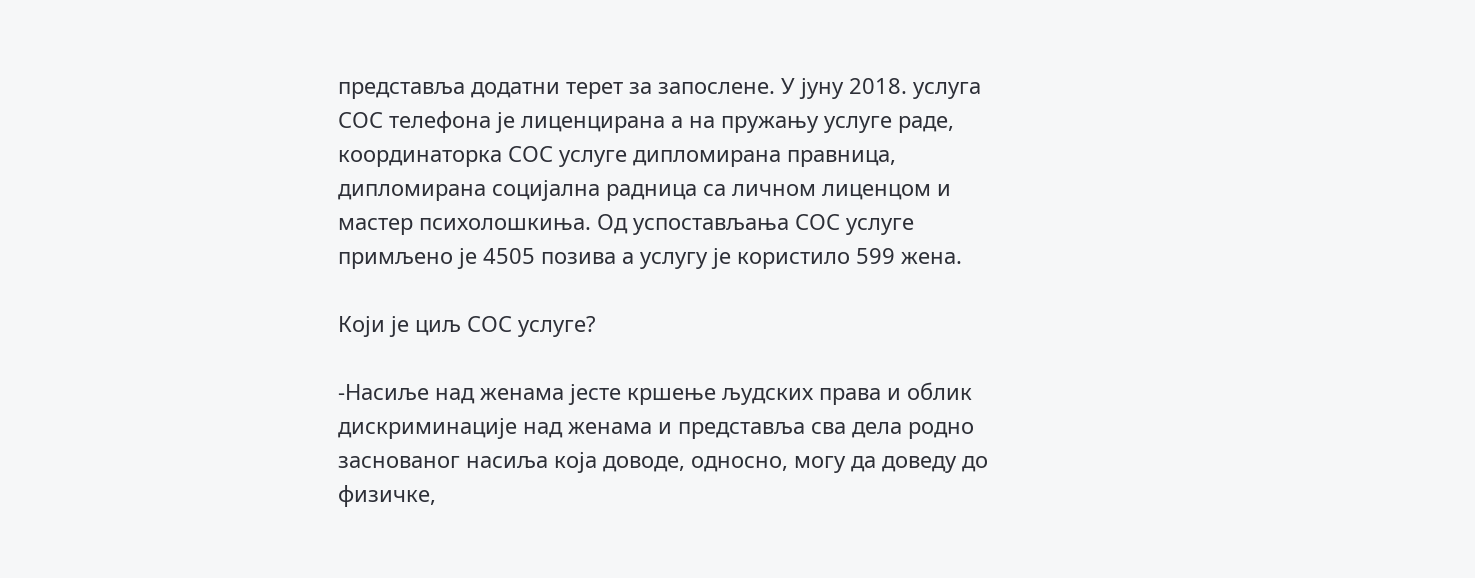представља додатни терет за запослене. У јуну 2018. услуга СОС телефона је лиценцирана а на пружању услуге раде, координаторка СОС услуге дипломирана правница, дипломирана социјална радница са личном лиценцом и мастер психолошкиња. Од успостављања СОС услуге примљено је 4505 позива а услугу је користило 599 жена.

Који је циљ СОС услуге?

-Насиље над женама јесте кршење људских права и облик дискриминације над женама и представља сва дела родно заснованог насиља која доводе, односно, могу да доведу до физичке,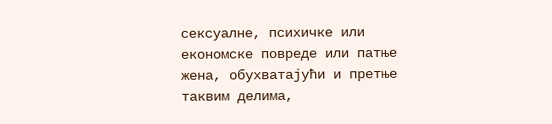сексуалне, психичке или економске повреде или патње жена, обухватајући и претње таквим делима,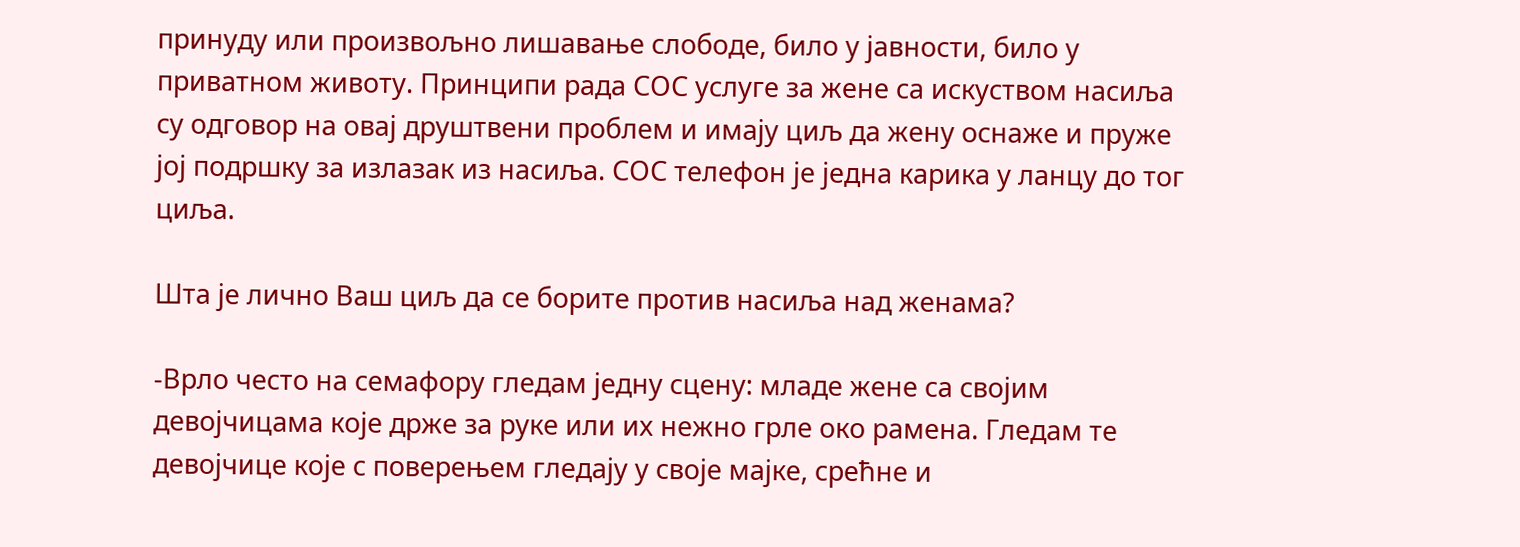принуду или произвољно лишавање слободе, било у јавности, било у приватном животу. Принципи рада СОС услуге за жене са искуством насиља су одговор на овај друштвени проблем и имају циљ да жену оснаже и пруже јој подршку за излазак из насиља. СОС телефон је једна карика у ланцу до тог циља.

Шта је лично Ваш циљ да се борите против насиља над женама?

-Врло често на семафору гледам једну сцену: младе жене са својим девојчицама које држе за руке или их нежно грле око рамена. Гледам те девојчице које с поверењем гледају у своје мајке, срећне и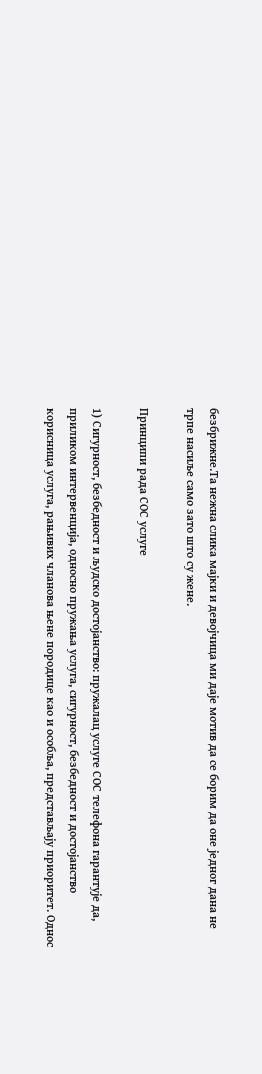безбрижне.Та нежна слика мајки и девојчица ми даје мотив да се борим да оне једног дана не трпе насиље само зато што су жене.

Принципи рада СОС услуге

1) Сигурност, безбедност и људско достојанство: пружалац услуге СОС телефона гарантује да, приликом интервенција, односно пружања услуга, сигурност, безбедност и достојанство корисница услуга, рањивих чланова њене породице као и особља, представљају приоритет. Однос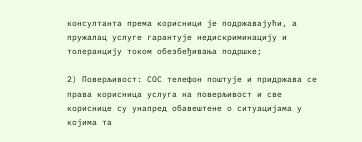консултанта према корисници је подржавајући, а пружалац услуге гарантује недискриминацију и толеранцију током обезбеђивања подршке;

2) Поверљивост: СОС телефон поштује и придржава се права корисница услуга на поверљивост и све кориснице су унапред обавештене о ситуацијама у којима та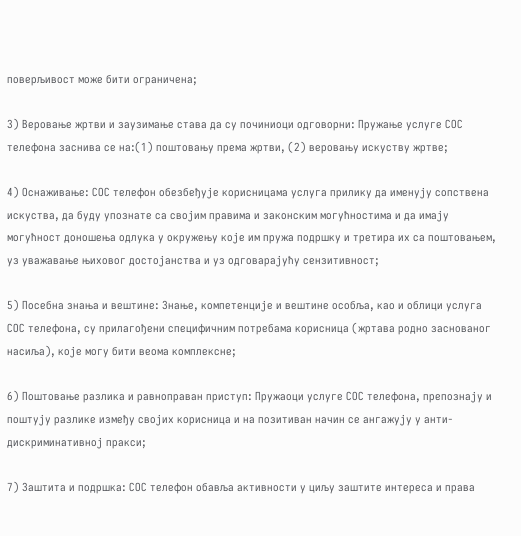поверљивост може бити ограничена;

3) Веровање жртви и заузимање става да су починиоци одговорни: Пружање услуге СОС телефона заснива се на:(1) поштовању према жртви, (2) веровању искуству жртве;

4) Оснаживање: СОС телефон обезбеђује корисницама услуга прилику да именују сопствена искуства, да буду упознате са својим правима и законским могућностима и да имају могућност доношења одлука у окружењу које им пружа подршку и третира их са поштовањем, уз уважавање њиховог достојанства и уз одговарајућу сензитивност;

5) Посебна знања и вештине: Знање, компетенције и вештине особља, као и облици услуга СОС телефона, су прилагођени специфичним потребама корисница (жртава родно заснованог насиља), које могу бити веома комплексне;

6) Поштовање разлика и равноправан приступ: Пружаоци услуге СОС телефона, препознају и поштују разлике између својих корисница и на позитиван начин се ангажују у анти-дискриминативној пракси;

7) Заштита и подршка: СОС телефон обавља активности у циљу заштите интереса и права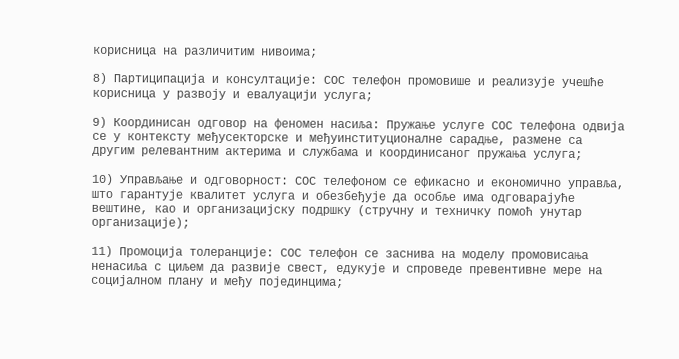корисница на различитим нивоима;

8) Партиципација и консултације: СОС телефон промовише и реализује учешће корисница у развоју и евалуацији услуга;

9) Координисан одговор на феномен насиља: Пружање услуге СОС телефона одвија се у контексту међусекторске и међуинституционалне сарадње, размене са другим релевантним актерима и службама и координисаног пружања услуга;

10) Управљање и одговорност: СОС телефоном се ефикасно и економично управља, што гарантује квалитет услуга и обезбеђује да особље има одговарајуће вештине, као и организацијску подршку (стручну и техничку помоћ унутар организације);

11) Промоција толеранције: СОС телефон се заснива на моделу промовисања ненасиља с циљем да развије свест, едукује и спроведе превентивне мере на социјалном плану и међу појединцима;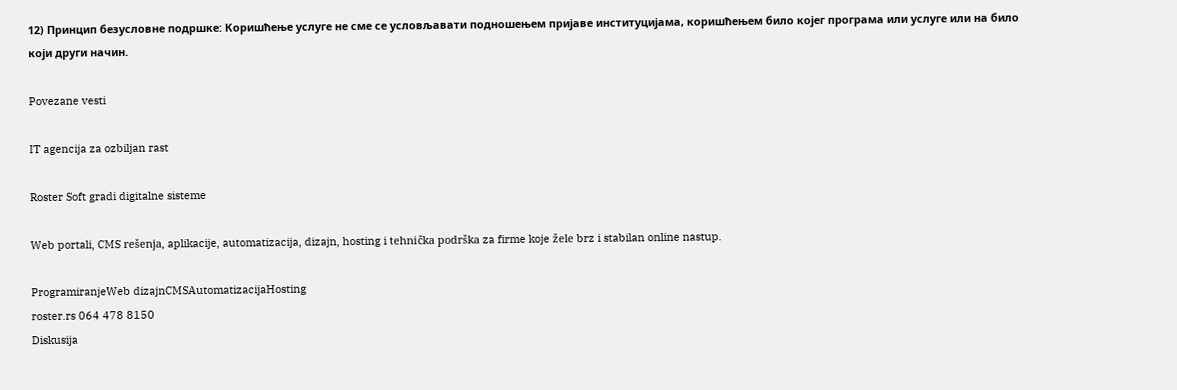12) Принцип безусловне подршке: Коришћење услуге не сме се условљавати подношењем пријаве институцијама, коришћењем било којег програма или услуге или на било који други начин.

Povezane vesti

IT agencija za ozbiljan rast

Roster Soft gradi digitalne sisteme

Web portali, CMS rešenja, aplikacije, automatizacija, dizajn, hosting i tehnička podrška za firme koje žele brz i stabilan online nastup.

ProgramiranjeWeb dizajnCMSAutomatizacijaHosting
roster.rs 064 478 8150
Diskusija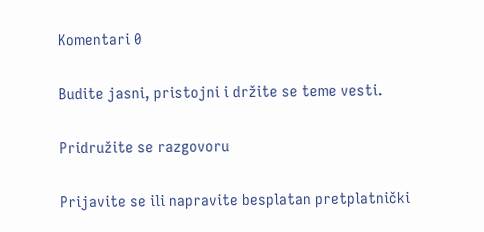Komentari 0

Budite jasni, pristojni i držite se teme vesti.

Pridružite se razgovoru

Prijavite se ili napravite besplatan pretplatnički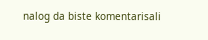nalog da biste komentarisali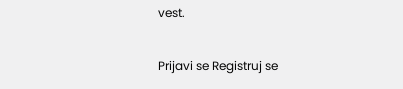vest.

Prijavi se Registruj se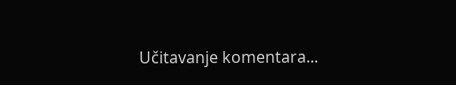Učitavanje komentara...